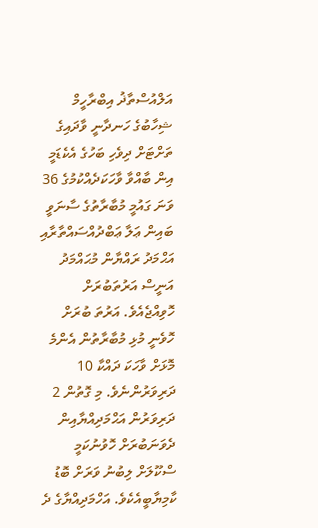އަލްއުސްތާޛު އިބްރާހީމް ޝިހާބުގެ ހަނދާނީ ވާދައިގެ ތަށްޓަށް ދިވެހި ބަހުގެ އެކެޑަމީ އިން ބާއްވާ ވާހަކަދެއްކުމުގެ 36 ވަނަ ގައުމީ މުބާރާތުގެ ސާނަވީ ބައިން ޢަލާ ޢަބްދުއްސައްތާރާއި އަޙްމަދު ރައްޔާން މުޙައްމަދު އަނީސް އަރުތަބުރަށް ހޮވިއްޖެއެވެ. އަރުތަ ބުރަށް ހޮވެނީ މުޅި މުބާރާތުން އެންމެ މޮޅަށް ވާހަކަ ދައްކާ 10 ދަރިވަރުންނެވެ. މި ގޮތުން 2 ދަރިވަރުން އަޙްމަދިއްޔާއިން ދެވަނަބުރަށް ހޮވުނުކަމީ ސްކޫލަށް ލިބުނު ވަރަށް ބޮޑު ކާމިޔާބީއެކެވެ. އަހްމަދިއްޔާގެ ދެ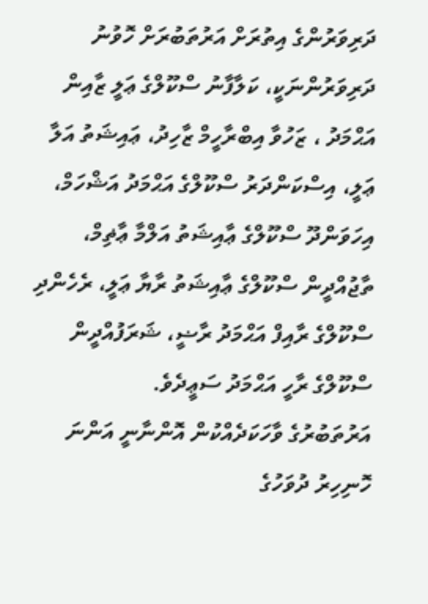ދަރިވަރުންގެ އިތުރަށް އަރުތަބުރަށް ހޮވުނު ދަރިވަރުންނަކީ، ކަލާފާނު ސްކޫލްގެ ޢަލީ ޒާއިން އަޙްމަދު ، ޒަހުވާ އިބްރާހީމް ޒާހިދު، ޢައިޝަތު އަލާ ޢަލީ، އިސްކަންދަރު ސްކޫލްގެ އަޙްމަދު އަޝްހަމް، އިހަވަންދޫ ސްކޫލްގެ ޢާއިޝަތު އަލްމާ ޢާޡިމް، ތާޖުއްދީން ސްކޫލްގެ ޢާއިޝަތު ރާޔާ ޢަލީ، ރެހެންދި ސްކޫލްގެ ރާއިފް އަޙްމަދު ރާޟީ، ޝަރަފުއްދީން ސްކޫލްގެ ރާހީ އަޙްމަދު ސަޢީދެވެ.
އަރުތަބުރުގެ ވާހަކަދެއްކުން އޮންނާނީ އަންނަ ހޮނިހިރު ދުވަހުގެ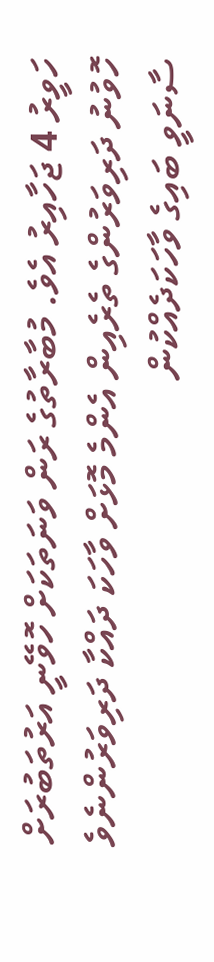ހަވީރު 4 ޖަހާއިރު އެވެ. މުބާރާތުގެ ރަން ވަނަތަކަށް ހޮވޭނީ އަރުތަބުރަށް ހޮވުނު ދަރިވަރުންގެ ތެރެއިން އެންމެ މޮޅަށް ވާހަކަ ދައްކާ ދަރިވަރުންނެވެ
ސާނަވީ ބައިގެ ވާހަކަދެއްކުން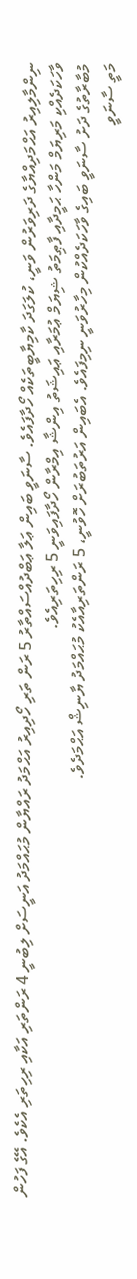ނިންމާލިއިރު އަޙްމަދިއްޔާގެ ދަރިވަރުން ވަނީ، ކުލަގަދަ ކާމިޔާބީތަކެއް ހޯދާފައެވެ. ސާނަވީ ބައިން ޢަލާ ޢަބްދުއްސައްތާރު 5 ރަން ތަރި ހޯދިއިރު އަޙްމަދު ރައްޔާން މުޙައްމަދު އަނީސަށް ލިބުނީ 4 ރަންތަރި އަކާއި ރިހިތަރި އެކެވެ. އޭގެ ފަހުން ވާހަކަދެއްކި މަރިޔަމް މަންހާ ޙަމީދާއި ފާޠިމަތު ޝިޔަމް ޢުމަރާއި ޢައިޝަތު އިންޝާ އިމްރާން ހޯދާފައިވަނީ 5 ރިހިތަރިއެވެ.
މުބާރާތުގެ ދަށު ސާނަވީ ބައިގެ ވާހަކަދެއްކުން މިހާރުވަނީ ނިމިފައެވެ. އެބައިން އަރުތަބުރަށް ހޮވުނީ، 5 ރަންތަރިއާއެކު މުޙައްމަދު ޔާނިޝް އަޙްމަދެވެ.
މަތީ ސާނަވީ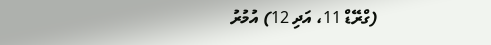(ގްރޭޑް 11، އަދި 12) އުމުރު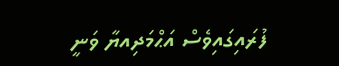ފުރައިގައިވެސް އަޙްމަދިއޔާ ވަނީ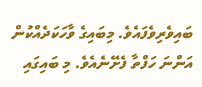ބައިވެރިވެފައެވެ. މިބައިގެ ވާހަކަދެއްކުން އަންނަ ހަފްތާ ފެށޭނެއެވެ. މި ބައިގައި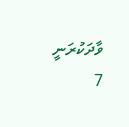ވާދަކުރަނީ 7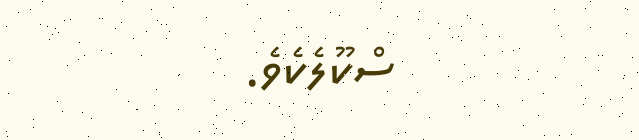ސްކޫލެކެވެ.